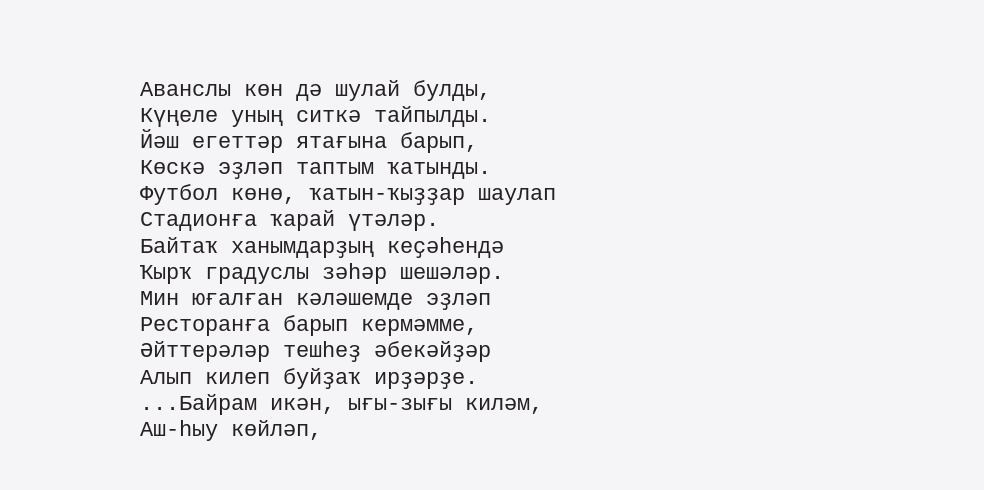Аванслы көн дә шулай булды,
Күңеле уның ситкә тайпылды.
Йәш егеттәр ятағына барып,
Көскә эҙләп таптым ҡатынды.
Футбол көнө, ҡатын-ҡыҙҙар шаулап
Стадионға ҡарай үтәләр.
Байтаҡ ханымдарҙың кеҫәһендә
Ҡырҡ градуслы зәһәр шешәләр.
Мин юғалған кәләшемде эҙләп
Ресторанға барып кермәмме,
Әйттерәләр тешһеҙ әбекәйҙәр
Алып килеп буйҙаҡ ирҙәрҙе.
...Байрам икән, ығы-зығы киләм,
Аш-һыу көйләп,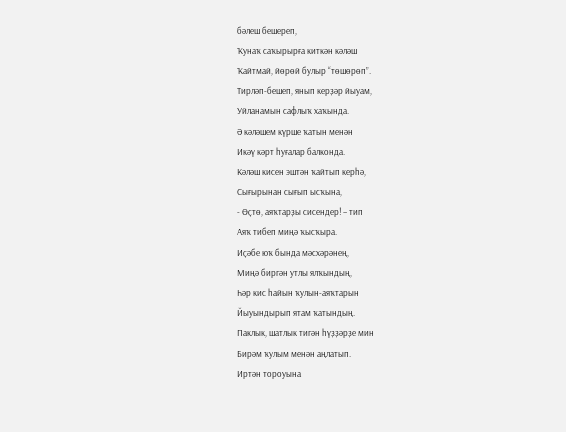бәлеш бешереп,
Ҡунаҡ саҡырырға киткән кәләш
Ҡайтмай, йөрөй булыр “төшөрөп”.
Тирләп-бешеп, янып керҙәр йыуам,
Уйланамын сафлыҡ хаҡында.
Ә кәләшем күрше ҡатын менән
Икәү кәрт һуғалар балконда.
Кәләш кисен эштән ҡайтып керһә,
Сығырынан сығып ысҡына,
- Өҫтө, аяҡтарҙы сисендер! – тип
Аяҡ тибеп миңә ҡысҡыра.
Иҫәбе юҡ бында мәсхәрәнең,
Миңә биргән утлы ялҡындың,
Һәр кис һайын ҡулын-аяҡтарын
Йыуындырып ятам ҡатындың.
Паклык, шатлык тигән һүҙҙәрҙе мин
Бирәм ҡулым менән аңлатып.
Иртән тороуына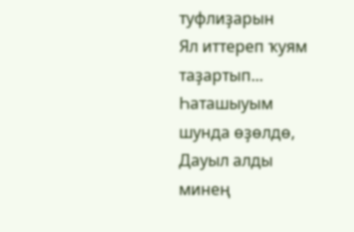туфлиҙарын
Ял иттереп ҡуям таҙартып...
Һаташыуым шунда өҙөлдө,
Дауыл алды минең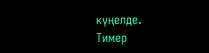күңелде.
Тимер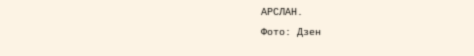АРСЛАН.
Фото: Дзен